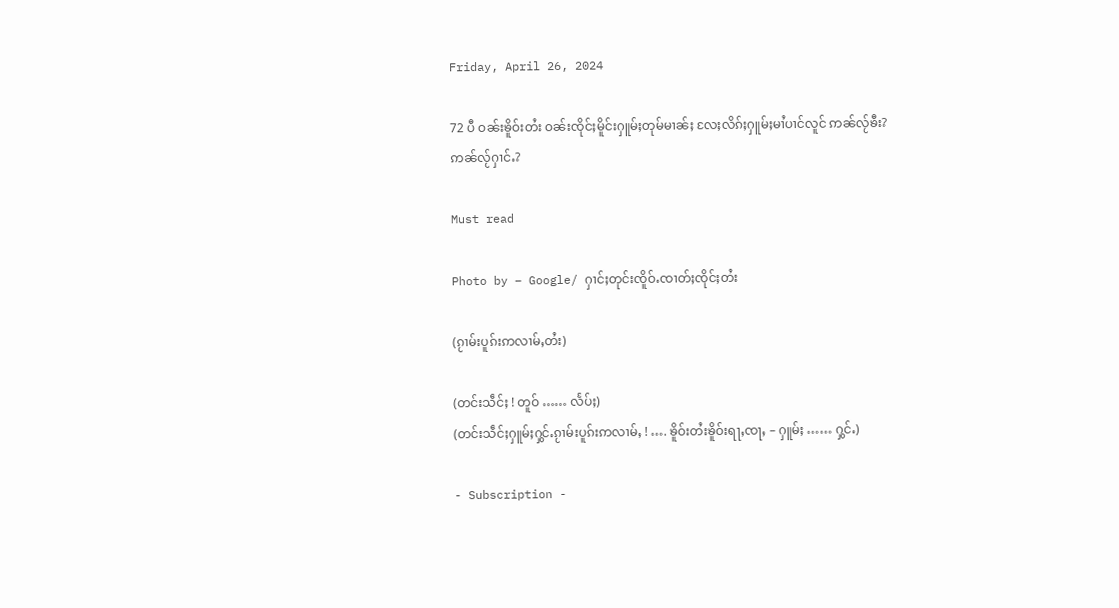Friday, April 26, 2024

72 ပီ ဝၼ်းၶိူဝ်းတႆး ဝၼ်းၸိုင်ႈမိူင်းႁူမ်ႈတုမ်မၢၼ်ႈ လႄႈလိၵ်ႈႁူမ်ႈမၢႆပၢင်လူင် ဢၼ်လႂ်ၶီး? ဢၼ်လႂ်ႁၢင်ႉ?

Must read

Photo by – Google/ ႁၢင်ႈတုင်းၸိူဝ်ႉၸၢတ်ႈၸိုင်ႈတႆး

(ၵႂၢမ်းပူၵ်းဢလၢမ်ႇတႆး)

(တင်းသဵင်ႈ ! တူဝ် …… လႅပ်ႈ)
(တင်းသဵင်ႈႁူမ်ႈႁွင်ႉၵႂၢမ်းပူၵ်းဢလၢမ်ႇ ! …. ၶိူဝ်းတႆးၶိူဝ်းရႃႇၸႃႇ – ႁူမ်ႈ …… ႁွင်ႉ)

- Subscription -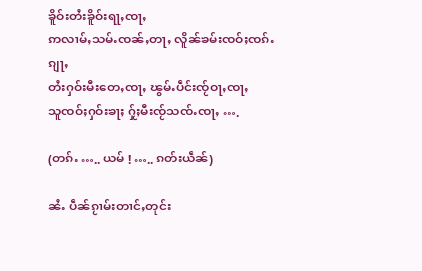ၶိူဝ်းတႆးၶိူဝ်းရႃႇၸႃႇ
ဢလၢမ်ႇသမ်ႉၸၼ်ႇတႃႇ လိူၼ်ၶမ်းၸဝ်ႈၸၵ်ႉၵျႃႇ
တႆးႁဝ်းမီးတေႇၸႃႇ ၽွမ်ႉပဵင်းၸႂ်ဝႃႇၸႃႇ
သူၸဝ်ႈႁဝ်းၶႃႈ ႁႂ်ႈမီးၸႂ်သၸ်ႉၸႃႇ ….

(တၵ်ႉ ….. ယမ် ! ….. ၵတ်းယဵၼ်)

ၼႆႉ ပဵၼ်ၵႂၢမ်းတၢင်ႇတုင်း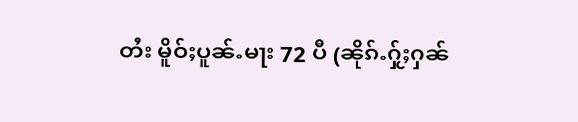တႆး မိူဝ်ႈပူၼ်ႉမႃး 72 ပီ (ၼိုၵ်ႉႁႂ်ႈႁၼ်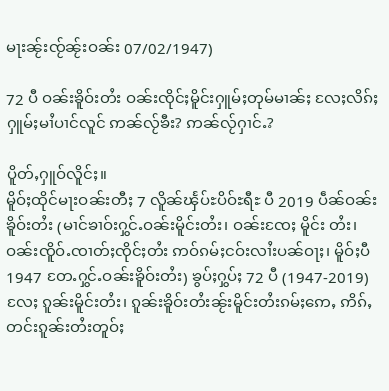မႃးၼႂ်းၸႂ်ၼႂ်းဝၼ်း 07/02/1947)

72 ပီ ဝၼ်းၶိူဝ်းတႆး ဝၼ်းၸိုင်ႈမိူင်းႁူမ်ႈတုမ်မၢၼ်ႈ လႄႈလိၵ်ႈႁူမ်ႈမၢႆပၢင်လူင် ဢၼ်လႂ်ၶီး? ဢၼ်လႂ်ႁၢင်ႉ?

ပိူတ်ႇႁူဝ်လိူင်ႈ။
မိူဝ်ႈထိုင်မႃးဝၼ်းတီႈ 7 လိူၼ်ၾႅပ်ႊပိဝ်ႊရီႊ ပီ 2019 ပဵၼ်ဝၼ်းၶိူဝ်းတႆး (မၢင်ၶၢဝ်းႁွင်ႉဝၼ်းမိူင်းတႆး၊ ဝၼ်းၸႄႈ မိူင်း တႆး၊ ဝၼ်းၸိူဝ်ႉၸၢတ်ႈၸိုင်ႈတႆး ဢဝ်ၵမ်ႈငဝ်းလၢႆးပၼ်ဝႃႈ၊ မိူဝ်ႈပီ 1947 တႄႉႁွင်ႉဝၼ်းၶိူဝ်းတႆး) ၶွပ်ႈႁွပ်ႈ 72 ပီ (1947-2019) လႄႈ ၵူၼ်းမိူင်းတႆး၊ ၵူၼ်းၶိူဝ်းတႆးၼႂ်းမိူင်းတႆးၵမ်ႈဢေႇ ဢိၵ်ႇတင်းၵူၼ်းတႆးတူဝ်ႈ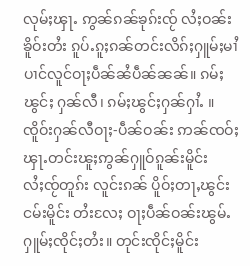လုမ်ႈၾႃႉ ဢွၼ်ၵၼ်ၶုၵ်းၸႂ် လႆႈဝၼ်းၶိူဝ်းတႆး ၵူပ်ႉၵူႈၵၼ်တင်းလိၵ်ႈႁူမ်ႈမၢႆပၢင်လူင်ဝႃႈပဵၼ်ၼႆပဵၼ်ၼၼ်။ ၵမ်ႈၽွင်ႈ ႁၼ်လီ၊ ၵမ်ႈၽွင်ႈႁၼ်ႁၢႆႉ ။ ၸိူဝ်းႁၼ်လီဝႃႈ-ပဵၼ်ဝၼ်း ဢၼ်ၸဝ်ႈၾႃႉတင်းၽူႈဢွၼ်ႁူဝ်ၵူၼ်းမိူင်းလႆႈၸႂ်တူၵ်း လူင်းၵၼ် ပိူဝ်ႈတႃႇၽွင်းငမ်းမိူင်း တႆးလႄႈ ဝႃႈပဵၼ်ဝၼ်းၽွမ်ႉႁူမ်ႈၸိုင်ႈတႆး။ တုင်းၸိုင်ႈမိူင်း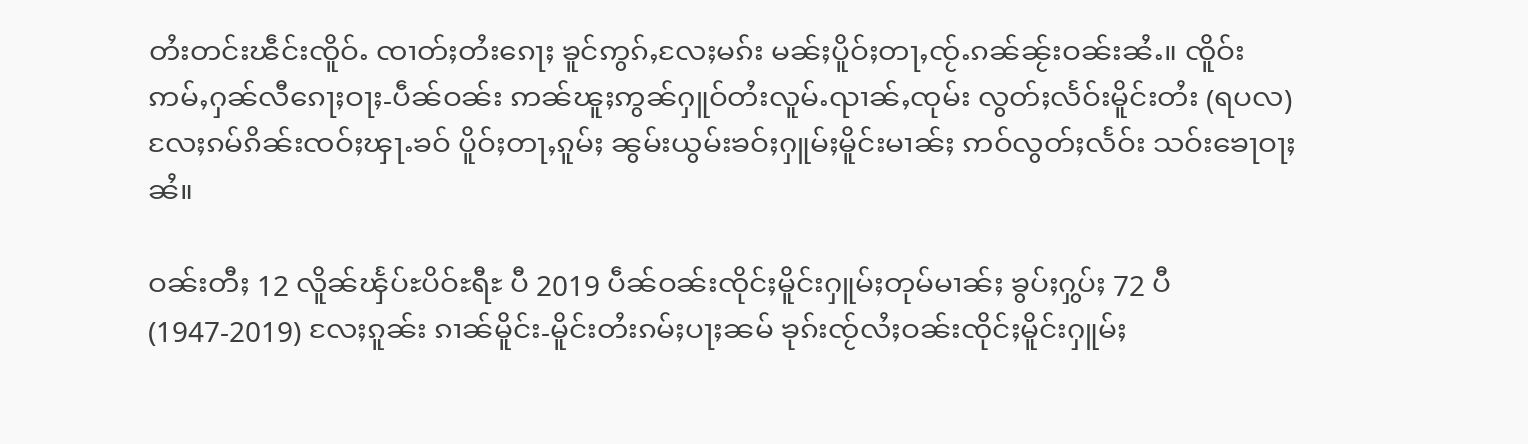တႆးတင်းၽဵင်းၸိူဝ်ႉ ၸၢတ်ႈတႆးၵေႃႈ ၶူင်ဢွၵ်ႇလႄႈမၵ်း မၼ်ႈပိူဝ်ႈတႃႇၸႂ်ႉၵၼ်ၼႂ်းဝၼ်းၼႆႉ။ ၸိူဝ်းဢမ်ႇႁၼ်လီၵေႃႈဝႃႈ-ပဵၼ်ဝၼ်း ဢၼ်ၽူႈဢွၼ်ႁူဝ်တႆးလူမ်ႉၺၢၼ်ႇၸုမ်း လွတ်ႈလႅဝ်းမိူင်းတႆး (ရပလ) လႄႈၵမ်ၵိၼ်းၸဝ်ႈၾႃႉၶဝ် ပိူဝ်ႈတႃႇၵူမ်ႈ ၼွမ်းယွမ်းၶဝ်ႈႁူမ်ႈမိူင်းမၢၼ်ႈ ဢဝ်လွတ်ႈလႅဝ်း သဝ်းၶေႃဝႃႈၼႆ။

ဝၼ်းတီႈ 12 လိူၼ်ၾႅပ်ႊပိဝ်ႊရီႊ ပီ 2019 ပဵၼ်ဝၼ်းၸိုင်ႈမိူင်းႁူမ်ႈတုမ်မၢၼ်ႈ ၶွပ်ႈႁွပ်ႈ 72 ပီ (1947-2019) လႄႈၵူၼ်း ၵၢၼ်မိူင်း-မိူင်းတႆးၵမ်ႈပႃႈၼမ် ၶုၵ်းၸႂ်လႆႈဝၼ်းၸိုင်ႈမိူင်းႁူမ်ႈ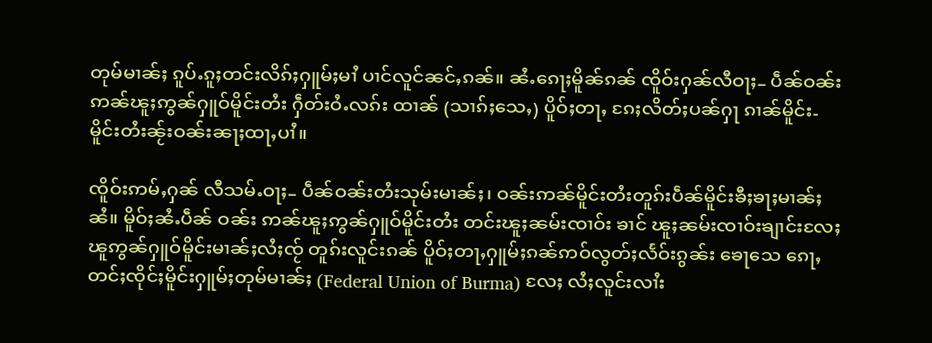တုမ်မၢၼ်ႈ ၵူပ်ႉၵူႈတင်းလိၵ်ႈႁူမ်ႈမၢႆ ပၢင်လူင်ၼင်ႇၵၼ်။ ၼႆႉၵေႃႈမိူၼ်ၵၼ် ၸိူဝ်းႁၼ်လီဝႃႈ– ပဵၼ်ဝၼ်းဢၼ်ၽူႈဢွၼ်ႁူဝ်မိူင်းတႆး ႁဵတ်းဝႆႉလၵ်း ထၢၼ် (သၢၵ်ႈသေႇ) ပိူဝ်ႈတႃႇ ၵႄႈလိတ်ႈပၼ်ႁႃ ၵၢၼ်မိူင်း- မိူင်းတႆးၼႂ်းဝၼ်းၼႃႈထႃႇပၢႆ။

ၸိူဝ်းဢမ်ႇႁၼ် လီသမ်ႉဝႃႈ– ပဵၼ်ဝၼ်းတႆးသုမ်းမၢၼ်ႈ၊ ဝၼ်းဢၼ်မိူင်းတႆးတူၵ်းပဵၼ်မိူင်းၶီႈၶႃႈမၢၼ်ႈၼႆ။ မိူဝ်ႈၼႆႉပဵၼ် ဝၼ်း ဢၼ်ၽူႈဢွၼ်ႁူဝ်မိူင်းတႆး တင်းၽူႈၼမ်းၸၢဝ်း ၶၢင် ၽူႈၼမ်းၸၢဝ်းၶျၢင်းလႄႈ ၽူဢွၼ်ႁူဝ်မိူင်းမၢၼ်ႈလႆႈၸႂ် တူၵ်းလူင်းၵၼ် ပိူဝ်ႈတႃႇႁူမ်ႈၵၼ်ဢဝ်လွတ်ႈလႅဝ်းၵွၼ်း ၶေႃသေ ၵေႃႇတင်ႈၸိုင်ႈမိူင်းႁူမ်ႈတုမ်မၢၼ်ႈ (Federal Union of Burma) လႄႈ လႆႈလူင်းလၢႆး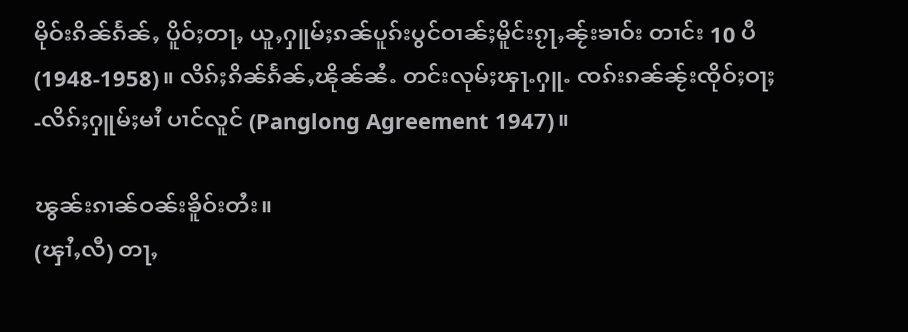မိုဝ်းၵိၼ်ၵႅၼ်ႇ ပိူဝ်ႈတႃႇ ယူႇႁူမ်ႈၵၼ်ပူၵ်းပွင်ဝၢၼ်ႈမိူင်းၵႂႃႇၼႂ်းၶၢဝ်း တၢင်း 10 ပီ (1948-1958)။ လိၵ်ႈၵိၼ်ၵႅၼ်ႇၽိုၼ်ၼႆႉ တင်းလုမ်ႈၾႃႉႁူႉ ၸၵ်းၵၼ်ၼႂ်းၸိုဝ်ႈဝႃႈ -လိၵ်ႈႁူမ်ႈမၢႆ ပၢင်လူင် (Panglong Agreement 1947)။

ၽွၼ်းၵၢၼ်ဝၼ်းၶိူဝ်းတႆး။
(ၾၢႆႇလီ) တႃႇ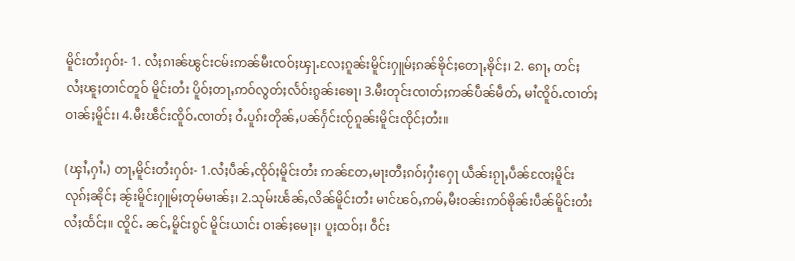မိူင်းတႆးႁဝ်း- 1. လႆႈၵၢၼ်ၽွင်းငမ်းဢၼ်မီးၸဝ်ႈၾႃႉလႄႈၵူၼ်းမိူင်းႁူမ်ႈၵၼ်ၶိုင်ႈတေႃႇၶိုင်ႈ၊ 2. ၵေႃႇ တင်ႈ လႆႈၽူႈတၢင်တူဝ် မိူင်းတႆး ပိူဝ်ႈတႃႇဢဝ်လွတ်ႈလႅဝ်းၵွၼ်းၶေႃ၊ 3.မီးတုင်းၸၢတ်ႈဢၼ်ပဵၼ်မဵတ်ႇ မၢႆၸိူဝ်ႉၸၢတ်ႈ ဝၢၼ်ႈမိူင်း၊ 4.မီးၽဵင်းၸိူဝ်ႉၸၢတ်ႈ ဝႆႉပူၵ်းတိုၼ်ႇပၼ်ႁႅင်းၸႂ်ၵူၼ်းမိူင်းၸိုင်ႈတႆး။

(ၾၢႆႇႁၢႆႉ) တႃႇမိူင်းတႆးႁဝ်း- 1.လႆႈပဵၼ်ႇၸိုဝ်ႈမိူင်းတႆး ဢၼ်တႄႇမႃးတီႈၵဝ်ႈႁႆးႁေႃ ယဵၼ်းၵႂႃႇပဵၼ်ၸႄႈမိူင်း လုၵ်ႈၼိုင်ႈ ၼႂ်းမိူင်းႁူမ်ႈတုမ်မၢၼ်ႈ၊ 2.သုမ်းၽႅၼ်ႇလိၼ်မိူင်းတႆး မၢင်ၽဝ်ႇဢမ်ႇမီးဝၼ်းဢဝ်ၶိုၼ်းပဵၼ်မိူင်းတႆး လႆႈထႅင်ႈ။ ၸိူင်ႉ ၼင်ႇမိူင်းၵွင် မိူင်းယၢင်း ဝၢၼ်ႈမေႃႈ၊ ပူႈထဝ်ႈ၊ ဝဵင်း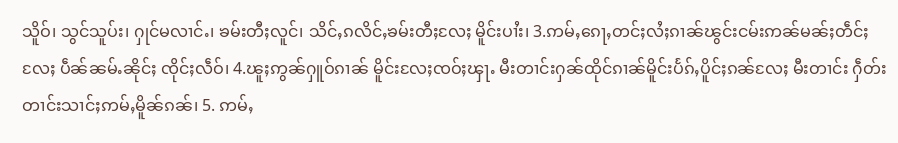သိူဝ်၊ သွင်သူပ်း၊ ႁုင်မလၢင်ႉ၊ ၶမ်းတီႈလူင်၊ သိင်ႇၵလိင်ႇၶမ်းတီႈလႄႈ မိူင်းပၢႆး၊ 3.ဢမ်ႇၵေႃႇတင်ႈလႆႈၵၢၼ်ၽွင်းငမ်းဢၼ်မၼ်ႈတဵင်ႈလႄႈ ပဵၼ်ၼမ်ႉၼိုင်ႈ ၸိုင်ႈလဵဝ်၊ 4.ၽူႈဢွၼ်ႁူဝ်ၵၢၼ် မိူင်းလႄႈၸဝ်ႈၾႃႉ မီးတၢင်းႁၼ်ထိုင်ၵၢၼ်မိူင်းပႅၵ်ႇပိူင်ႈၵၼ်လႄႈ မီးတၢင်း ႁဵတ်းတၢင်းသၢင်ႈဢမ်ႇမိူၼ်ၵၼ်၊ 5. ဢမ်ႇ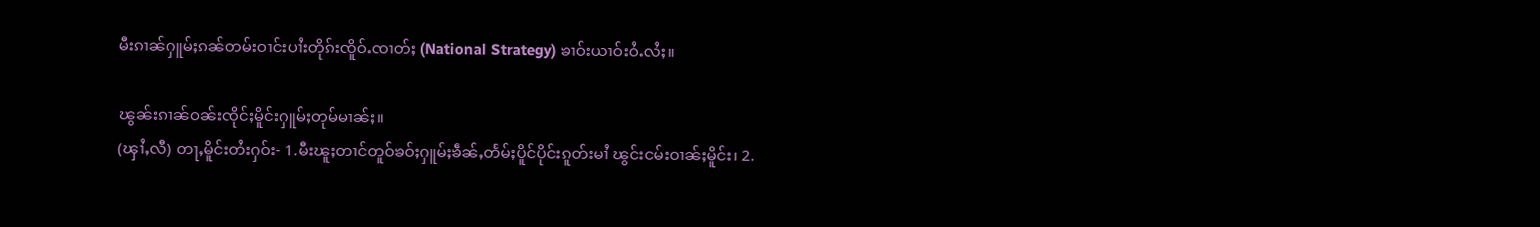မီးၵၢၼ်ႁူမ်ႈၵၼ်တမ်းဝၢင်းပၢႆးတိုၵ်းၸိူဝ်ႉၸၢတ်ႈ (National Strategy) ၶၢဝ်းယၢဝ်းဝႆႉလႆႈ။

ၽွၼ်းၵၢၼ်ဝၼ်းၸိုင်ႈမိူင်းႁူမ်ႈတုမ်မၢၼ်ႈ။
(ၾၢႆႇလီ) တႃႇမိူင်းတႆးႁဝ်း- 1.မီးၽူႈတၢင်တူဝ်ၶဝ်ႈႁူမ်ႈၶဵၼ်ႇတႅမ်ႈပိူင်ပိုင်းၵူတ်းမၢႆ ၽွင်းငမ်းဝၢၼ်ႈမိူင်း၊ 2.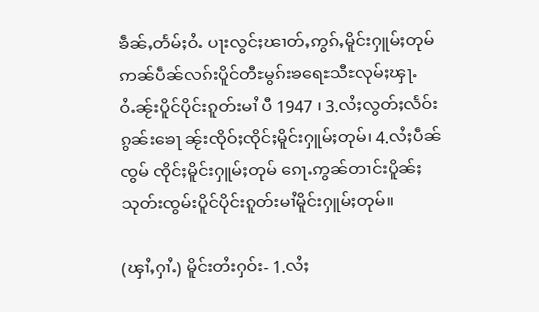ၶဵၼ်ႇတႅမ်ႈဝႆႉ ပႃးလွင်ႈၽၢတ်ႇဢွၵ်ႇမိူင်းႁူမ်ႈတုမ် ဢၼ်ပဵၼ်လၵ်းပိူင်တီႊမွၵ်းၶရေႊသီႊလုမ်ႈၾႃႉ ဝႆႉၼႂ်းပိူင်ပိုင်းၵူတ်းမၢႆ ပီ 1947 ၊ 3.လႆႈလွတ်ႈလႅဝ်းၵွၼ်းၶေႃ ၼႂ်းၸိုဝ်ႈၸိုင်ႈမိူင်းႁူမ်ႈတုမ်၊ 4.လႆႈပဵၼ်ၸွမ် ၸိုင်ႈမိူင်းႁူမ်ႈတုမ် ၵေႃႉဢွၼ်တၢင်းပိူၼ်ႈ သုတ်းၸွမ်းပိူင်ပိုင်းၵူတ်းမၢႆမိူင်းႁူမ်ႈတုမ်။

(ၾၢႆႇႁၢႆႉ) မိူင်းတႆးႁဝ်း- 1.လႆႈ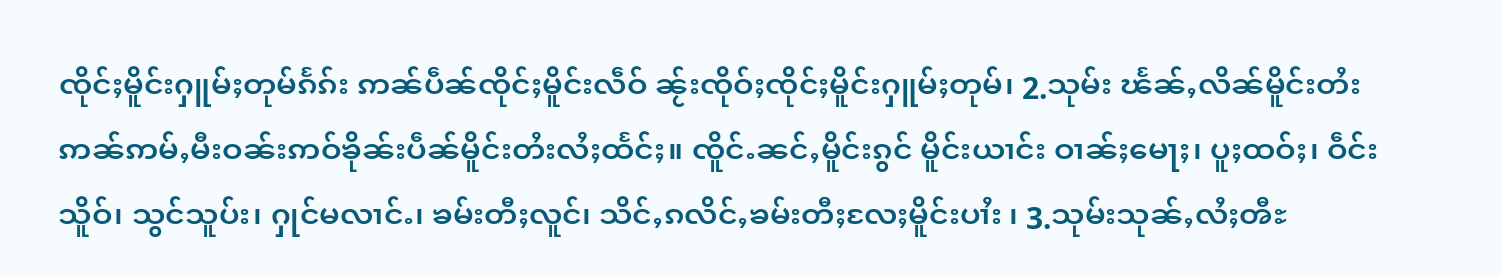ၸိုင်ႈမိူင်းႁူမ်ႈတုမ်ၵႅၵ်း ဢၼ်ပဵၼ်ၸိုင်ႈမိူင်းလဵဝ် ၼႂ်းၸိုဝ်ႈၸိုင်ႈမိူင်းႁူမ်ႈတုမ်၊ 2.သုမ်း ၽႅၼ်ႇလိၼ်မိူင်းတႆး ဢၼ်ဢမ်ႇမီးဝၼ်းဢဝ်ၶိုၼ်းပဵၼ်မိူင်းတႆးလႆႈထႅင်ႈ။ ၸိူင်ႉၼင်ႇမိူင်းၵွင် မိူင်းယၢင်း ဝၢၼ်ႈမေႃႈ၊ ပူႈထဝ်ႈ၊ ဝဵင်းသိူဝ်၊ သွင်သူပ်း၊ ႁုင်မလၢင်ႉ၊ ၶမ်းတီႈလူင်၊ သိင်ႇၵလိင်ႇၶမ်းတီႈလႄႈမိူင်းပၢႆး ၊ 3.သုမ်းသုၼ်ႇလႆႈၻီႊ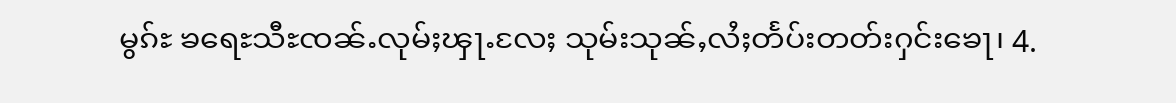မွၵ်ႊ ၶရေႊသီႊၸၼ်ႉလုမ်ႈၾႃႉလႄႈ သုမ်းသုၼ်ႇလႆႈတႅပ်းတတ်းႁင်းၶေႃ၊ 4.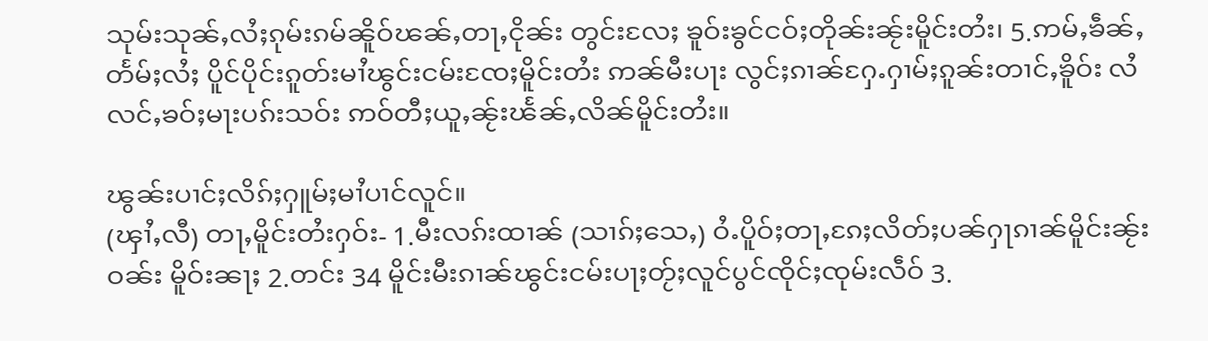သုမ်းသုၼ်ႇလႆႈၵုမ်းၵမ်ၼိူဝ်ၽၼ်ႇတႃႇငိုၼ်း တွင်းလႄႈ ၶူဝ်းၶွင်ငဝ်ႈတိုၼ်းၼႂ်းမိူင်းတႆး၊ 5.ဢမ်ႇၶဵၼ်ႇတႅမ်ႈလႆႈ ပိူင်ပိုင်းၵူတ်းမၢႆၽွင်းငမ်းၸႄႈမိူင်းတႆး ဢၼ်မီးပႃး လွင်ႈၵၢၼ်ႁႄႉႁၢမ်ႈၵူၼ်းတၢင်ႇၶိူဝ်း လႆလင်ႇၶဝ်ႈမႃးပၵ်းသဝ်း ဢဝ်တီႈယူႇၼႂ်းၽႅၼ်ႇလိၼ်မိူင်းတႆး။

ၽွၼ်းပၢင်ႈလိၵ်ႈႁူမ်ႈမၢႆပၢင်လူင်။
(ၾၢႆႇလီ) တႃႇမိူင်းတႆးႁဝ်း- 1.မီးလၵ်းထၢၼ် (သၢၵ်ႈသေႇ) ဝႆႉပိူဝ်ႈတႃႇၵႄႈလိတ်ႈပၼ်ႁႃၵၢၼ်မိူင်းၼႂ်းဝၼ်း မိူဝ်းၼႃႈ 2.တင်း 34 မိူင်းမီးၵၢၼ်ၽွင်းငမ်းပႃႈတႂ်ႈလူင်ပွင်ၸိုင်ႈၸုမ်းလဵဝ် 3.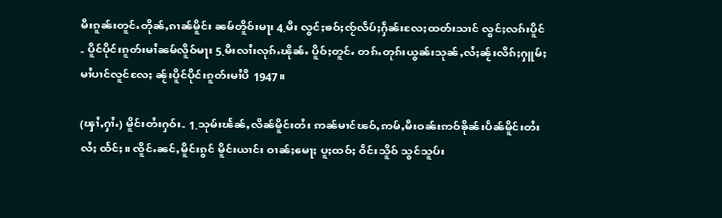မီးၵူၼ်းတူင်ႉတိုၼ်ႇၵၢၼ်မိူင်း ၼမ်တိူဝ်းမႃး 4.မီး လွင်ႈၶဝ်ႈၸႂ်လဵပ်ႈႁဵၼ်းလႄႈထတ်းသၢင် လွင်ႈလၵ်းပိူင်- ပိူင်ပိုင်းၵူတ်းမၢႆၼမ်လိူဝ်မႃး 5.မီးလၢႆးလုၵ်ႉၽိုၼ်ႉ ပိူဝ်ႈတူင်ႉ တၵ်ႉတုၵ်းယွၼ်းသုၼ်ႇလႆႈၼႂ်းလိၵ်ႈႁူမ်ႈမၢႆပၢင်လူင်လႄႈ ၼႂ်းပိူင်ပိုင်းၵူတ်းမၢႆပီ 1947။

(ၾၢႆႇႁၢႆႉ) မိူင်းတႆးႁဝ်း- 1.သုမ်းၽႅၼ်ႇလိၼ်မိူင်းတႆး ဢၼ်မၢင်ၽဝ်ႇဢမ်ႇမီးဝၼ်းဢဝ်ၶိုၼ်းပဵၼ်မိူင်းတႆးလႆႈ ထႅင်ႈ။ ၸိူင်ႉၼင်ႇမိူင်းၵွင် မိူင်းယၢင်း ဝၢၼ်ႈမေႃႈ ပူႈထဝ်ႈ ဝဵင်းသိူဝ် သွင်သူပ်း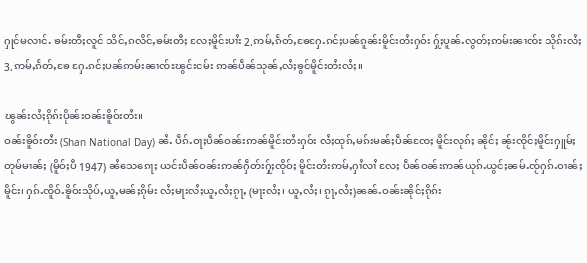ႁုင်မလၢင်ႉ ၶမ်းတီႈလူင် သိင်ႇၵလိင်ႇၶမ်းတီႈ လႄႈမိူင်းပၢႆး 2.ဢမ်ႇၵႅတ်ႇၶႄႁႄႉၵင်ႈပၼ်ၵူၼ်းမိူင်းတႆးႁဝ်း ႁႂ်ႈပူၼ်ႉလွတ်ႈဢမ်းၼၢၸ်ႊ သိုၵ်းလႆႈ 3.ဢမ်ႇၵႅတ်ႇၶႄ ႁႄႉၵင်ႈပၼ်ဢမ်းၼၢၸ်ႊၽွင်းငမ်း ဢၼ်ပဵၼ်သုၼ်ႇလႆႈၶွင်မိူင်းတႆးလႆႈ။

ၽွၼ်းလႆႈၵိုၵ်းပိုၼ်းဝၼ်းၶိူဝ်းတႆး။
ဝၼ်းၶိူဝ်းတႆး (Shan National Day) ၼႆႉ ပဵၵ်ႉဝႃႈပဵၼ်ဝၼ်းဢၼ်မိူင်းတႆးႁဝ်း လႆႈထုၵ်ႇမၵ်းမၼ်ႈပဵၼ်ၸႄႈ မိူင်းလုၵ်ႈ ၼိုင်ႈ ၼႂ်းၸိုင်ႈမိူင်းႁူမ်ႈတုမ်မၢၼ်ႈ (မိူဝ်ႈပီ 1947) ၼႆသေၵေႃႈ ယင်းပဵၼ်ဝၼ်းဢၼ်ႁဵတ်းႁႂ်ႈၸိုဝ်ႈ မိူင်းတႆးဢမ်ႇႁၢႆလၢႆ လႄႈ ပဵၼ်ဝၼ်းဢၼ်ယုၵ်ႉယွင်ႈၼမ်ႉၸႂ်ႁၵ်ႉဝၢၼ်ႈမိူင်း၊ ႁၵ်ႉၸိူဝ်ႉၶိူဝ်းသိုပ်ႇယူႇမၼ်ႈၵိုမ်း လႆႈမႃးလႆႈယူႇလႆႈၵႂႃႇ (မႃးလႆႈ၊ ယူႇလႆႈ၊ ၵႂႃႇလႆႈ)ၼၼ်ႉဝၼ်းၼိုင်ႈၵိုၵ်း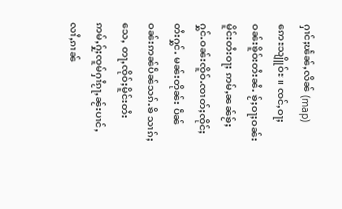ႁၢင်ႈၽႅၼ်ႇလိၼ် (map) ဢေႊသျိူဝ်ႊ။ ၸင်ႇဝႃႈဝၼ်းၶိူဝ်းတႆးၼႆႉ ၶႂ်ႈဝႃႈဝၼ်းမိူင်းတႆးဝႃႈ ဢမ်ႇၼၼ်ၶႂ်ႈႁွင်ႉဝၼ်းၸိူဝ်ႉၸၢတ်ႈၸိုင်ႈတႆးႁွင်ႉ မၼ်းတိုၼ်း ပဵၼ်ဝၼ်းဢၼ်ပဵၼ်သၵ်ႉၶိ သၢၵ်ႈသေႇ တႃႇၸိုဝ်ႈမိူင်းတႆး ဢမ်ႇႁႂ်ႈၸူမ်ႁၢႆၵႂႃႇၼႂ်းပၢင်ႇလၢႆႇၵၢၼ်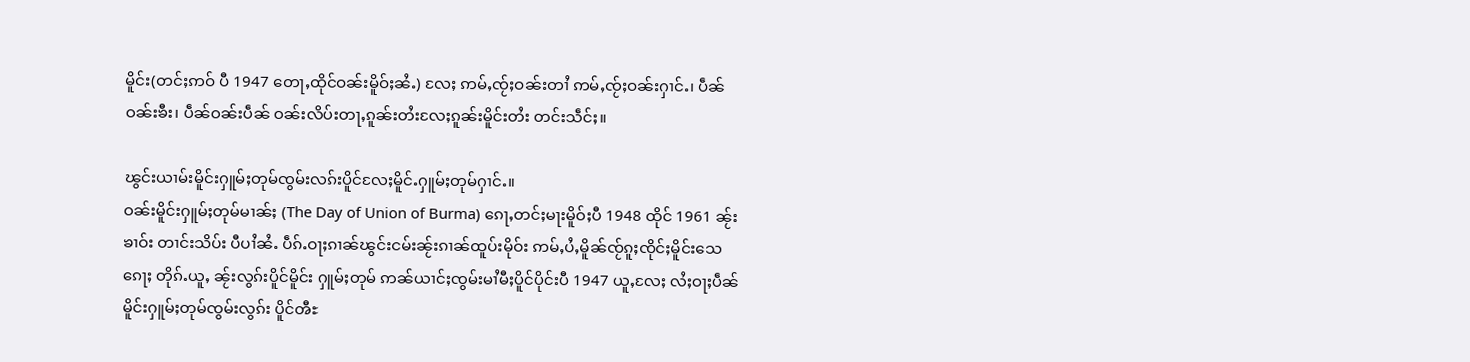မိူင်း(တင်ႈဢဝ် ပီ 1947 တေႃႇထိုင်ဝၼ်းမိူဝ်ႈၼႆႉ) လႄႈ ဢမ်ႇၸႂ်ႈဝၼ်းတၢႆ ဢမ်ႇၸႂ်ႈဝၼ်းႁၢင်ႉ၊ ပဵၼ်ဝၼ်းၶီး၊ ပဵၼ်ဝၼ်းပဵၼ် ဝၼ်းလိပ်းတႃႇၵူၼ်းတႆးလႄႈၵူၼ်းမိူင်းတႆး တင်းသဵင်ႈ။

ၽွင်းယၢမ်းမိူင်းႁူမ်ႈတုမ်ၸွမ်းလၵ်းပိူင်လႄႈမိူင်ႉႁူမ်ႈတုမ်ႁၢင်ႉ။
ဝၼ်းမိူင်းႁူမ်ႈတုမ်မၢၼ်ႈ (The Day of Union of Burma) ၵေႃႇတင်ႈမႃးမိူဝ်ႈပီ 1948 ထိုင် 1961 ၼႂ်းၶၢဝ်း တၢင်းသိပ်း ပီပၢႆၼႆႉ ပဵၵ်ႉဝႃႈၵၢၼ်ၽွင်းငမ်းၼႂ်းၵၢၼ်ထူပ်းမိုဝ်း ဢမ်ႇပႆႇမိူၼ်ၸႂ်ၵူႈၸိုင်ႈမိူင်းသေၵေႃႈ တိုၵ်ႉယူႇ ၼႂ်းလွၵ်းပိူင်မိူင်း ႁူမ်ႈတုမ် ဢၼ်ယၢင်ႈၸွမ်းမၢႆမီႈပိူင်ပိုင်းပီ 1947 ယူႇလႄႈ လႆႈဝႃႈပဵၼ်မိူင်းႁူမ်ႈတုမ်ၸွမ်းလွၵ်း ပိူင်ၻီႊ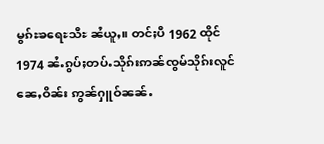မွၵ်ႊၶရေႊသီႊ ၼႆယူႇ။ တင်ႈပီ 1962 ထိုင် 1974 ၼႆႉၵွပ်ႈတပ်ႉသိုၵ်းဢၼ်ၸွမ်သိုၵ်းလူင်ၼေႇဝိၼ်း ဢွၼ်ႁူဝ်ၼၼ်ႉ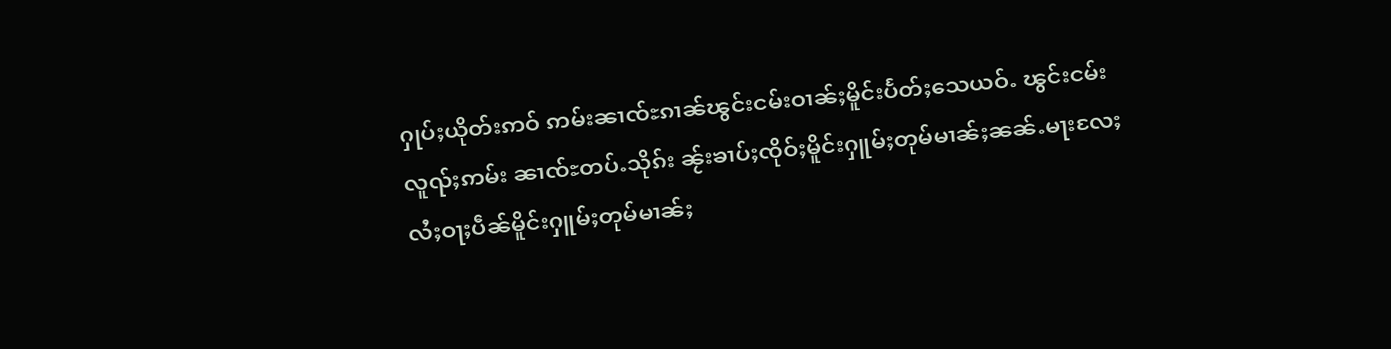ႁုပ်ႈယိုတ်းဢဝ် ဢမ်းၼၢၸ်ႊၵၢၼ်ၽွင်းငမ်းဝၢၼ်ႈမိူင်းပႅတ်ႈသေယဝ်ႉ ၽွင်းငမ်းလူၺ်ႈဢမ်း ၼၢၸ်ႊတပ်ႉသိုၵ်း ၼႂ်းၶၢပ်ႈၸိုဝ်ႈမိူင်းႁူမ်ႈတုမ်မၢၼ်ႈၼၼ်ႉမႃးလႄႈ လႆႈဝႃႈပဵၼ်မိူင်းႁူမ်ႈတုမ်မၢၼ်ႈ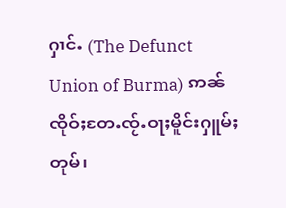ႁၢင်ႉ (The Defunct Union of Burma) ဢၼ်ၸိုဝ်ႈတႄႉၸႂ်ႉဝႃႈမိူင်းႁူမ်ႈတုမ်၊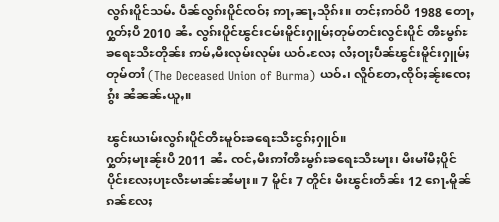လွၵ်းပိူင်သမ်ႉ ပဵၼ်လွၵ်းပိူင်ၸဝ်ႈ ဢႃႇၼႃႇသိုၵ်း။ တင်ႈဢဝ်ပီ 1988 တေႃႇႁွတ်ႈပီ 2010 ၼႆႉ လွၵ်းပိူင်ၽွင်းငမ်းမိူင်းႁူမ်ႈတုမ်တင်းလွင်းပိူင် ၻီႊမွၵ်ႊၶရေႊသီႊတိုၼ်း ဢမ်ႇမီးလုမ်းလုမ်း ယဝ်ႉလႄႈ လႆႈဝႃႈပဵၼ်ၽွင်းမိူင်းႁူမ်ႈတုမ်တၢႆ (The Deceased Union of Burma) ယဝ်ႉ၊ လိူဝ်တႄႇၸိုဝ်ႈၼႂ်းၸေႈၵွႆး ၼႆၼၼ်ႉယူႇ။

ၽွင်းယၢမ်းလွၵ်းပိူင်တီႊမူဝ်ႊၶရေႊသီႊငွၵ်ႈႁူဝ်။
ႁွတ်ႈမႃးၼႂ်းပီ 2011 ၼႆႉ ၸင်ႇမီးဢၢႆၻီႊမွၵ်ႊၶရေႊသီႊမႃး၊ မီးမၢႆမီႈပိူင်ပိုင်းလႄႈပႃႊလီႊမၢၼ်ႊၼႆမႃး။ 7 မိူင်း 7 တိူင်း မီးၽွင်းတႅၼ်း 12 ၵေႃႉမိူၼ်ၵၼ်လႄႈ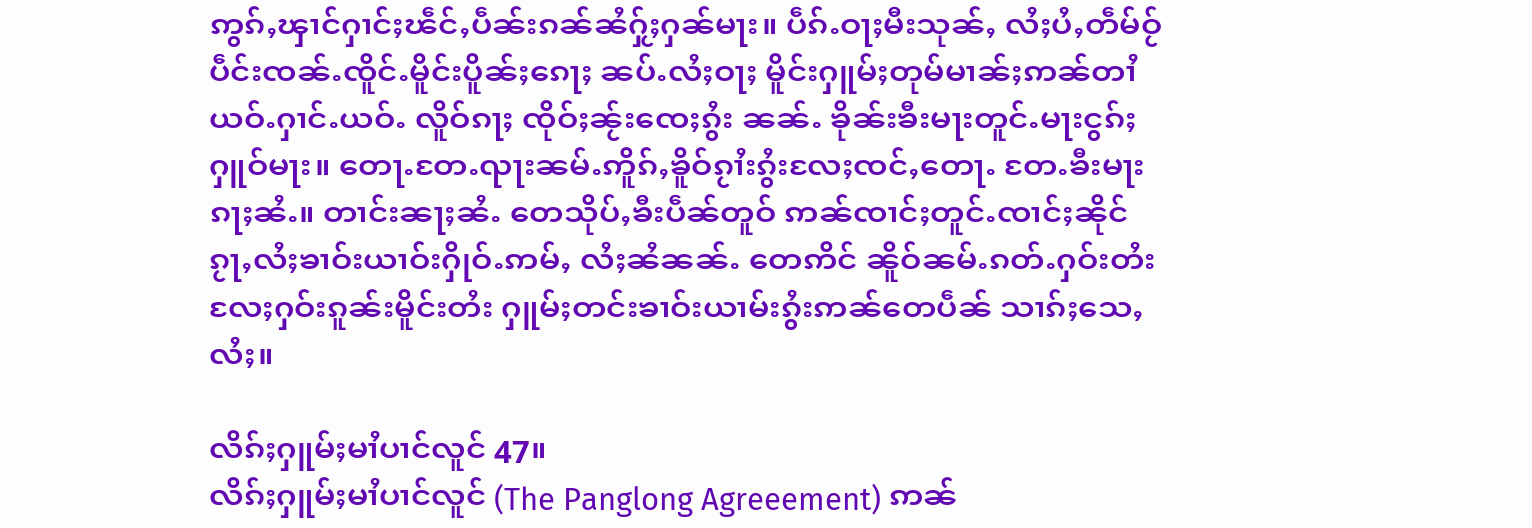ဢွၵ်ႇၾၢင်ႁၢင်ႈၽဵင်ႇပဵၼ်းၵၼ်ၼႆႁႂ်ႈႁၼ်မႃး။ ပဵၵ်ႉဝႃႈမီးသုၼ်ႇ လႆႈပႆႇတဵမ်ဝႂ် ပဵင်းၸၼ်ႉၸိူင်ႉမိူင်းပိူၼ်ႈၵေႃႈ ၼပ်ႉလႆႈဝႃႈ မိူင်းႁူမ်ႈတုမ်မၢၼ်ႈဢၼ်တၢႆယဝ်ႉႁၢင်ႉယဝ်ႉ လိူဝ်ၵႃႈ ၸိုဝ်ႈၼႂ်းၸေႈၵွႆး ၼၼ်ႉ ၶိုၼ်းၶီးမႃးတူင်ႉမႃးငွၵ်ႈႁူဝ်မႃး။ တေႃႉတႄႉၺႃးၼမ်ႉဢိူၵ်ႇၶိူဝ်ၵႂၢႆးၵွႆးလႄႈၸင်ႇတေႃႉ တႄႉၶီးမႃးၵႃႈၼႆႉ။ တၢင်းၼႃႈၼႆႉ တေသိုပ်ႇၶီးပဵၼ်တူဝ် ဢၼ်ၸၢင်ႈတူင်ႉၸၢင်ႈၼိုင်ၵႂႃႇလႆႈၶၢဝ်းယၢဝ်းႁိုဝ်ႉဢမ်ႇ လႆႈၼႆၼၼ်ႉ တေဢိင် ၼိူဝ်ၼမ်ႉၵတ်ႉႁဝ်းတႆးလႄႈႁဝ်းၵူၼ်းမိူင်းတႆး ႁူမ်ႈတင်းၶၢဝ်းယၢမ်းၵွႆးဢၼ်တေပဵၼ် သၢၵ်ႈသေႇလႆႈ။

လိၵ်ႈႁူမ်ႈမၢႆပၢင်လူင် 47။
လိၵ်ႈႁူမ်ႈမၢႆပၢင်လူင် (The Panglong Agreeement) ဢၼ်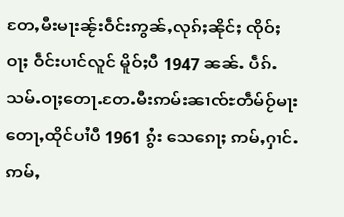တႄႇမီးမႃးၼႂ်းဝဵင်းဢွၼ်ႇလုၵ်ႈၼိုင်ႈ ၸိုဝ်ႈဝႃႈ ဝဵင်းပၢင်လူင် မိူဝ်ႈပီ 1947 ၼၼ်ႉ ပဵၵ်ႉသမ်ႉဝႃႈတေႃႉတႄႉမီးဢမ်းၼၢၸ်ႊတဵမ်ဝႂ်မႃးတေႃႇထိုင်ပၢႆပီ 1961 ၵွႆး သေၵေႃႈ ဢမ်ႇႁၢင်ႉ ဢမ်ႇ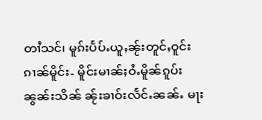တၢႆသင်၊ မူၵ်းပႅပ်ႉယူႇၼႂ်းတူင်ႇဝူင်းၵၢၼ်မိူင်း- မိူင်းမၢၼ်ႈဝႆႉမိူၼ်ၵူပ်းၼွၼ်းသိၼ် ၼႂ်းၶၢဝ်းလႅင်ႉၼၼ်ႉ မႃး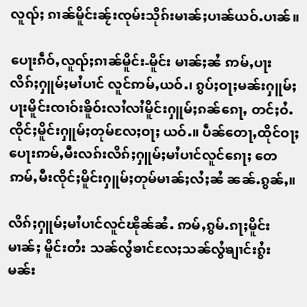လူၺ်ႈ ၵၢၼ်မိူင်းၼႂ်းၸုမ်းသိုၵ်းမၢၼ်ႈပၢၼ်ယဝ်ႉပၢၼ်။

ပေႃးၵဵဝ်ႇလူၺ်ႈၵၢၼ်မိူင်း-မိူင်း မၢၼ်ႈၼႆ ဢမ်ႇပႃးလိၵ်ႈႁူမ်ႈမၢႆပၢင် လူင်ဢမ်ႇယဝ်ႉ၊ ၵွပ်ႈဝႃႈမၼ်းႁူမ်ႈပႃးမိူင်းၸၢဝ်းၶိူဝ်းလၢႆလၢႆမိူင်းႁူမ်ႈၵၼ်ၵေႃႇ တင်ႈဝႆႉ ၸိုင်ႈမိူင်းႁူမ်ႈတုမ်လႄႈဝႃႈ ယဝ်ႉ။ ပဵၼ်တေႃႇထိုင်ဝႃႈ ပေႃးဢမ်ႇမီးလၵ်းလိၵ်ႈႁူမ်ႈမၢႆပၢင်လူင်ၵေႃႈ တေဢမ်ႇမီးၸိုင်ႈမိူင်းႁူမ်ႈတုမ်မၢၼ်ႈလႆႈၼႆ ၼၼ်ႉၵွၼ်ႇ။

လိၵ်ႈႁူမ်ႈမၢႆပၢင်လူင်ၽိုၼ်ၼႆႉ ဢမ်ႇၵွမ်ႉၵႃႈမိူင်း မၢၼ်ႈ မိူင်းတႆး သၼ်လွႆၶၢင်လႄႈသၼ်လွႆၶျၢင်းၵွႆး မၼ်း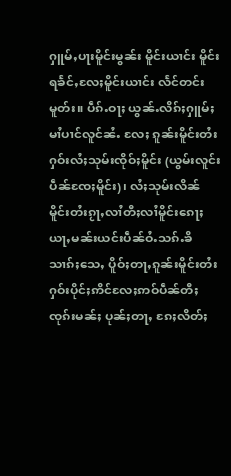ႁူမ်ႇပႃးမိူင်းမွၼ်း မိူင်းယၢင်း မိူင်းရၶႅင်ႇလႄႈမိူင်းယၢင်း လႅင်တင်းမူတ်း။ ပဵၵ်ႉဝႃႈ ယွၼ်ႉလိၵ်ႈႁူမ်ႈမၢႆပၢင်လူင်ၼႆႉ လႄႈ ၵူၼ်းမိူင်းတႆးႁဝ်းလႆႈသုမ်းၸိုဝ်ႈမိူင်း (ယွမ်းလူင်း ပဵၼ်ၸႄႈမိူင်း)၊ လႆႈသုမ်းလိၼ်မိူင်းတႆးၵႂႃႇလၢႆတီႈလၢႆမိူင်းၵေႃႈ ယႃႇမၼ်းယင်းပဵၼ်ဝႆႉသၵ်ႉၶိသၢၵ်ႈသေႇ ပိူဝ်ႈတႃႇၵူၼ်းမိူင်းတႆးႁဝ်းပိုင်ႈဢိင်လႄႈဢဝ်ပဵၼ်တီႈၸုၵ်းမၼ်ႈ ပုၼ်ႈတႃႇ ၵႄႈလိတ်ႈ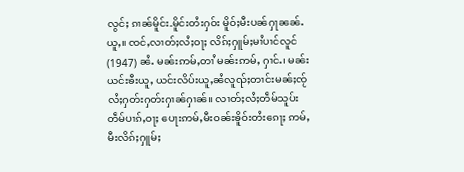လွင်ႈ ၵၢၼ်မိူင်း-မိူင်းတႆးႁဝ်း မိူဝ်ႈမီးပၼ်ႁႃၼၼ်ႉယူႇ။ ၸင်ႇလၢတ်ႈလႆႈဝႃႈ လိၵ်ႈႁူမ်ႈမၢႆပၢင်လူင် (1947) ၼႆႉ မၼ်းဢမ်ႇတၢႆ မၼ်းဢမ်ႇ ႁၢင်ႉ၊ မၼ်းယင်းၶီးယူႇ ယင်းလိပ်းယူႇၼႆလူၺ်ႈတၢင်းမၼ်ႈၸႂ်လႆႈႁတ်းႁတ်းႁၢၼ်ႁၢၼ်။ လၢတ်ႈလႆႈတဵမ်သူပ်း တဵမ်ပၢၵ်ႇဝႃႈ ပေႃးဢမ်ႇမီးဝၼ်းၶိူဝ်းတႆးၵေႃႈ ဢမ်ႇမီးလိၵ်ႈႁူမ်ႈ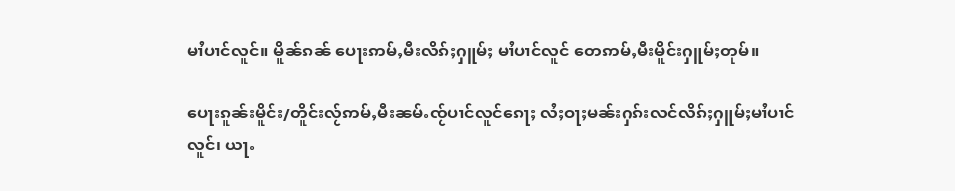မၢႆပၢင်လူင်။ မိူၼ်ၵၼ် ပေႃးဢမ်ႇမီးလိၵ်ႈႁူမ်ႈ မၢႆပၢင်လူင် တေဢမ်ႇမီးမိူင်းႁူမ်ႈတုမ်။

ပေႃးၵူၼ်းမိူင်း/တိူင်းလႂ်ဢမ်ႇမီးၼမ်ႉၸႂ်ပၢင်လူင်ၵေႃႈ လႆႈဝႃႈမၼ်းႁၵ်းလင်လိၵ်ႈႁူမ်ႈမၢႆပၢင်လူင်၊ ယႃႉ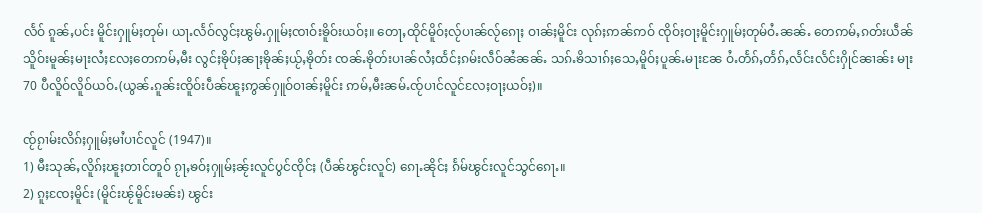လႅဝ် ၵူၼ်ႇပင်း မိူင်းႁူမ်ႈတုမ်၊ ယႃႉလႅဝ်လွင်ႈၽွမ်ႉႁူမ်ႈၸၢဝ်းၶိူဝ်းယဝ်ႈ။ တေႃႇထိုင်မိူဝ်ႈလႂ်ပၢၼ်လႂ်ၵေႃႈ ဝၢၼ်ႈမိူင်း လုၵ်ႈဢၼ်ဢဝ် ၸိုဝ်ႈဝႃႈမိူင်းႁူမ်ႈတုမ်ဝႆႉၼၼ်ႉ တေဢမ်ႇၵတ်းယဵၼ်သိူဝ်းမူၼ်ႈမႃးလႆႈလႄႈတေဢမ်ႇမီး လွင်ႈၶိုပ်ႈၼႃႈၶိုၼ်ႈယႂ်ႇၶိုတ်း ၸၼ်ႉၶိုတ်းပၢၼ်လႆႈထႅင်ႈၵမ်းလဵဝ်ၼႆၼၼ်ႉ သၵ်ႉၶိသၢၵ်ႈသေႇမိူဝ်ႈပူၼ်ႉမႃးၼႄ ဝႆႉတႅၵ်ႇတႅၵ်ႇလႅင်းလႅင်းႁိုင်ၼၢၼ်း မႃး 70 ပီလိူဝ်လိူဝ်ယဝ်ႉ(ယွၼ်ႉၵူၼ်းၸိူဝ်းပဵၼ်ၽူႈဢွၼ်ႁူဝ်ဝၢၼ်ႈမိူင်း ဢမ်ႇမီးၼမ်ႉၸႂ်ပၢင်လူင်လႄႈဝႃႈယဝ်ႈ)။

ၸႂ်ၵႂၢမ်းလိၵ်ႈႁူမ်ႈမၢႆပၢင်လူင် (1947)။
1) မီးသုၼ်ႇလိူၵ်ႈၽူႈတၢင်တူဝ် ၵႂႃႇၶဝ်ႈႁူမ်ႈၼႂ်းလူင်ပွင်ၸိုင်ႈ (ပဵၼ်ၽွင်းလူင်) ၵေႃႉၼိုင်ႈ ၵႅမ်ၽွင်းလူင်သွင်ၵေႃႉ။
2) ၵူႈၸႄႈမိူင်း (မိူင်းၽႂ်မိူင်းမၼ်း) ၽွင်း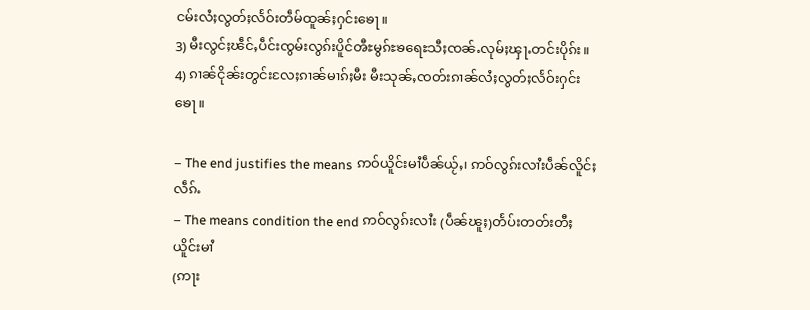ငမ်းလႆႈလွတ်ႈလႅဝ်းတဵမ်ထူၼ်ႈႁင်းၶေႃ။
3) မီးလွင်ႈၽဵင်ႇပဵင်းၸွမ်းလွၵ်းပိူင်ၻီႊမွၵ်ႊၶရေႊသီႈၸၼ်ႉလုမ်ႈၾႃႉတင်းပိုၵ်း။
4) ၵၢၼ်ငိုၼ်းတွင်းလႄႈၵၢၼ်မၢၵ်ႈမီး မီးသုၼ်ႇၸတ်းၵၢၼ်လႆႈလွတ်ႈလႅဝ်းႁင်းၶေႃ။

– The end justifies the means ဢဝ်ယိူင်းမၢႆပဵၼ်ယႂ်ႇ၊ ဢဝ်လွၵ်းလၢႆးပဵၼ်လိူင်ႈလဵၵ်ႉ
– The means condition the end ဢဝ်လွၵ်းလၢႆး (ပဵၼ်ၽူႈ)တႅပ်းတတ်းတီႈယိူင်းမၢႆ
(ဢႃး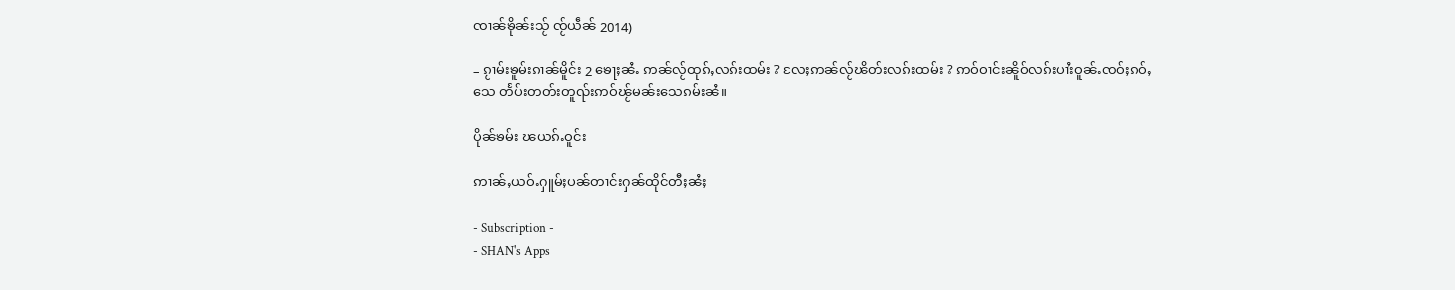ၸၢၼ်ၶိုၼ်းသႂ် ၸႂ်ယဵၼ် 2014)

– ၵႂၢမ်းၶူမ်းၵၢၼ်မိူင်း 2 ၶေႃႈၼႆႉ ဢၼ်လႂ်ထုၵ်ႇလၵ်းထမ်း ? လႄႈဢၼ်လႂ်ၽိတ်းလၵ်းထမ်း ? ဢဝ်ဝၢင်းၼိူဝ်လၵ်းပၢႆးဝူၼ်ႉၸဝ်ႈၵဝ်ႇသေ တႅပ်းတတ်းတူၺ်းဢဝ်ၽႂ်မၼ်းသေၵမ်းၼႆ။

ပိုၼ်ၶမ်း ၽယၵ်ႉဝူင်း

ဢၢၼ်ႇယဝ်ႉႁူမ်ႈပၼ်တၢင်းႁၼ်ထိုင်တီႈၼႆႈ

- Subscription -
- SHAN's Apps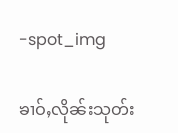-spot_img

ၶၢဝ်ႇလိုၼ်းသုတ်း